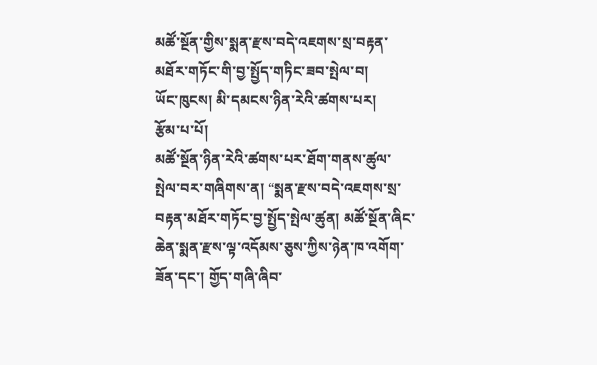མཚོ་སྔོན་གྱིས་སྨན་རྫས་བདེ་འཇགས་སྲ་བརྟན་མཐོར་གཏོང་གི་བྱ་སྤྱོད་གཏིང་ཟབ་སྤེལ་བ།
ཡོང་ཁུངས། མི་དམངས་ཉིན་རེའི་ཚགས་པར།
རྩོམ་པ་པོ།
མཚོ་སྔོན་ཉིན་རེའི་ཚགས་པར་ཐོག་གནས་ཚུལ་སྤེལ་བར་གཞིགས་ན། “སྨན་རྫས་བདེ་འཇགས་སྲ་བརྟན་མཐོར་གཏོང་བྱ་སྤྱོད་སྤེལ་ཚུན། མཚོ་སྔོན་ཞིང་ཆེན་སྨན་རྫས་ལྟ་འདོམས་ཅུས་ཀྱིས་ཉེན་ཁ་འགོག་ཟོན་དང་། གྱོད་གཞི་ཞིབ་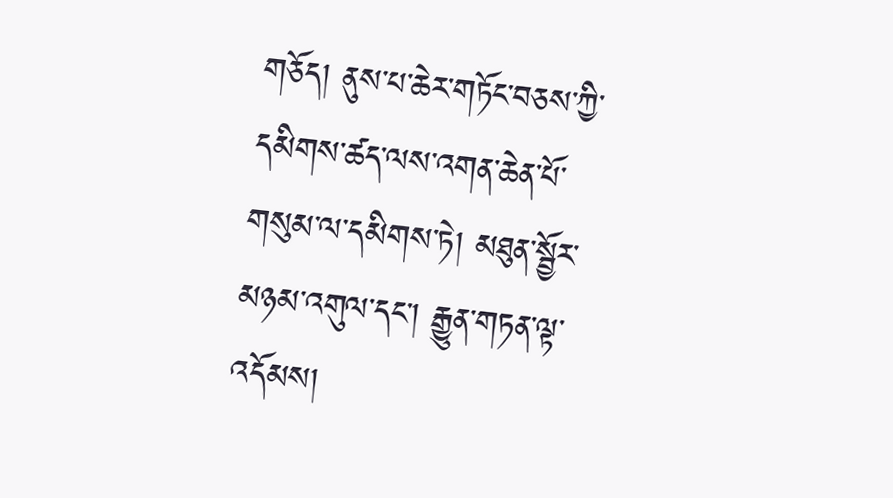གཅོད། ནུས་པ་ཆེར་གཏོང་བཅས་ཀྱི་དམིགས་ཚད་ལས་འགན་ཆེན་པོ་གསུམ་ལ་དམིགས་ཏེ། མཐུན་སྦྱོར་མཉམ་འགུལ་དང་། རྒྱུན་གཏན་ལྟ་འདོམས།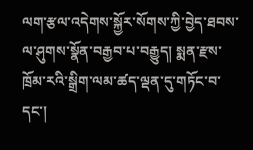ལག་རྩལ་འདེགས་སྐྱོར་སོགས་ཀྱི་བྱེད་ཐབས་ལ་ཤུགས་སྣོན་བརྒྱབ་པ་བརྒྱུད། སྨན་རྫས་ཁྲོམ་རའི་སྒྲིག་ལམ་ཚད་ལྡན་དུ་གཏོང་བ་དང་།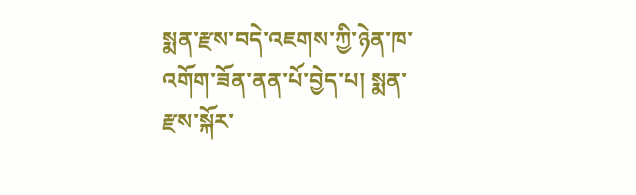སྨན་རྫས་བདེ་འཇགས་ཀྱི་ཉེན་ཁ་འགོག་ཟོན་ནན་པོ་བྱེད་པ། སྨན་རྫས་སྐོར་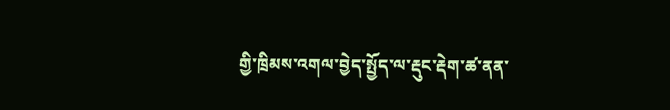གྱི་ཁྲིམས་འགལ་བྱེད་སྤྱོད་ལ་རྡུང་རྡེག་ཚ་ནན་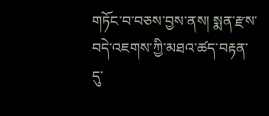གཏོང་བ་བཅས་བྱས་ནས། སྨན་རྫས་བདེ་འཇགས་ཀྱི་མཐའ་ཚད་བརྟན་དུ་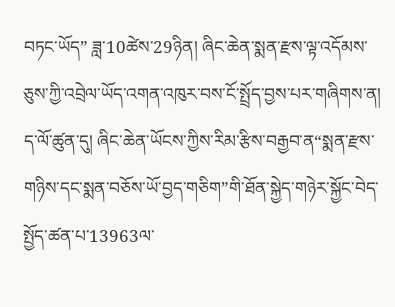བཏང་ཡོད” ཟླ་10ཚེས་29ཉིན། ཞིང་ཆེན་སྨན་རྫས་ལྟ་འདོམས་ཅུས་ཀྱི་འབྲེལ་ཡོད་འགན་འཁུར་བས་ངོ་སྤྲོད་བྱས་པར་གཞིགས་ན། ད་ལོ་ཚུན་དུ། ཞིང་ཆེན་ཡོངས་ཀྱིས་རིམ་རྩིས་བརྒྱབ་ན“སྨན་རྫས་གཉིས་དང་སྨན་བཅོས་ཡོ་བྱད་གཅིག”གི་ཐོན་སྐྱེད་གཉེར་སྐྱོང་བེད་སྤྱོད་ཚན་པ་13963ལ་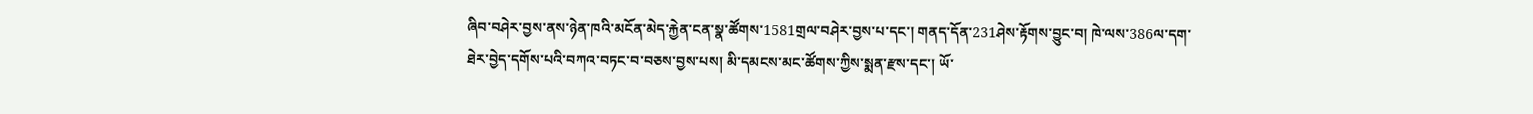ཞིབ་བཤེར་བྱས་ནས་ཉེན་ཁའི་མངོན་མེད་རྐྱེན་ངན་སྣ་ཚོགས་1581གྲལ་བཤེར་བྱས་པ་དང་། གནད་དོན་231ཤེས་རྟོགས་བྱུང་བ། ཁེ་ལས་386ལ་དག་ཐེར་བྱེད་དགོས་པའི་བཀའ་བཏང་བ་བཅས་བྱས་པས། མི་དམངས་མང་ཚོགས་ཀྱིས་སྨན་རྫས་དང་། ཡོ་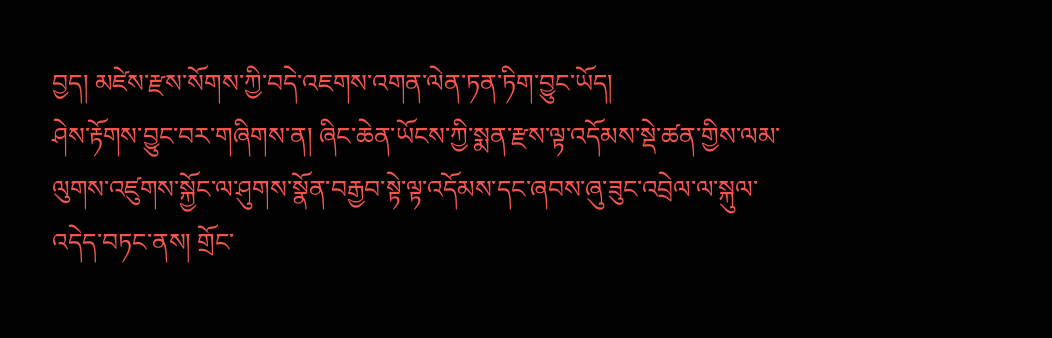བྱད། མཛེས་རྫས་སོགས་ཀྱི་བདེ་འཇགས་འགན་ལེན་ཏན་ཏིག་བྱུང་ཡོད།
ཤེས་རྟོགས་བྱུང་བར་གཞིགས་ན། ཞིང་ཆེན་ཡོངས་ཀྱི་སྨན་རྫས་ལྟ་འདོམས་སྡེ་ཚན་གྱིས་ལམ་ལུགས་འཛུགས་སྐྱོང་ལ་ཤུགས་སྣོན་བརྒྱབ་སྟེ་ལྟ་འདོམས་དང་ཞབས་ཞུ་ཟུང་འབྲེལ་ལ་སྐུལ་འདེད་བཏང་ནས། གྲོང་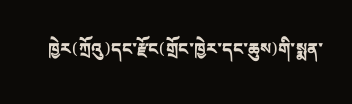ཁྱེར(ཀྲོའུ)དང་རྫོང(གྲོང་ཁྱེར་དང་ཆུས)གི་སྨན་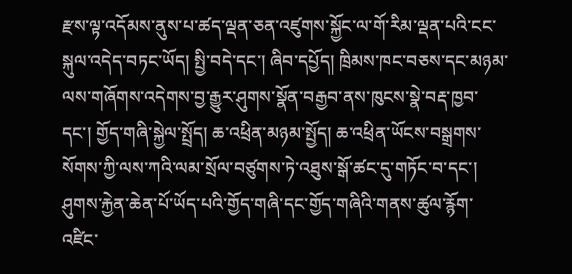རྫས་ལྟ་འདོམས་ནུས་པ་ཚད་ལྡན་ཅན་འཛུགས་སྐྱོང་ལ་གོ་རིམ་ལྡན་པའི་ངང་སྐུལ་འདེད་བཏང་ཡོད། སྤྱི་བདེ་དང་། ཞིབ་དཔྱོད། ཁྲིམས་ཁང་བཅས་དང་མཉམ་ལས་གཞོགས་འདེགས་བྱ་རྒྱུར་ཤུགས་སྣོན་བརྒྱབ་ནས་ཁུངས་སྣེ་བརྡ་ཁྱབ་དང་། གྱོད་གཞི་སྐྱེལ་སྤྲོད། ཆ་འཕྲིན་མཉམ་སྤྱོད། ཆ་འཕྲིན་ཡོངས་བསྒྲགས་སོགས་ཀྱི་ལས་ཀའི་ལམ་སྲོལ་བཙུགས་ཏེ་འཐུས་སྒོ་ཚང་དུ་གཏོང་བ་དང་། ཤུགས་རྐྱེན་ཆེན་པོ་ཡོད་པའི་གྱོད་གཞི་དང་གྱོད་གཞིའི་གནས་ཚུལ་རྙོག་འཛིང་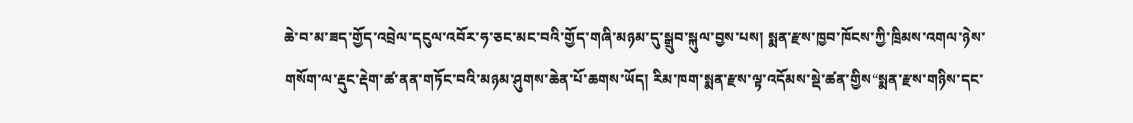ཆེ་བ་མ་ཟད་གྱོད་འབྲེལ་དངུལ་འབོར་ཧ་ཅང་མང་བའི་གྱོད་གཞི་མཉམ་དུ་སྒྲུབ་སྐུལ་བྱས་པས། སྨན་རྫས་ཁྱབ་ཁོངས་ཀྱི་ཁྲིམས་འགལ་ཉེས་གསོག་ལ་རྡུང་རྡེག་ཚ་ནན་གཏོང་བའི་མཉམ་ཤུགས་ཆེན་པོ་ཆགས་ཡོད། རིམ་ཁག་སྨན་རྫས་ལྟ་འདོམས་སྡེ་ཚན་གྱིས“སྨན་རྫས་གཉིས་དང་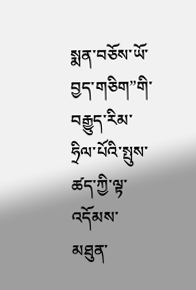སྨན་བཅོས་ཡོ་བྱད་གཅིག”གི་བརྒྱུད་རིམ་ཧྲིལ་པོའི་སྤུས་ཚད་ཀྱི་ལྟ་འདོམས་མཐུན་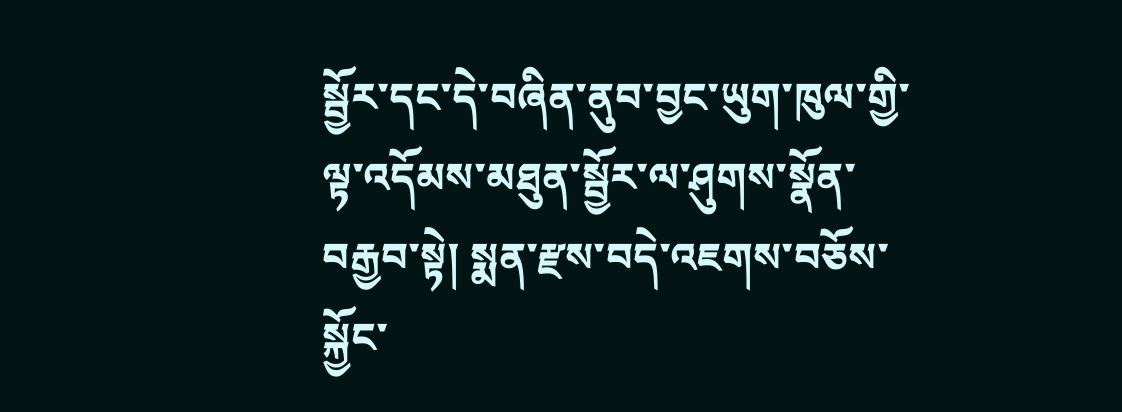སྦྱོར་དང་དེ་བཞིན་ནུབ་བྱང་ཡུག་ཁུལ་གྱི་ལྟ་འདོམས་མཐུན་སྦྱོར་ལ་ཤུགས་སྣོན་བརྒྱབ་སྟེ། སྨན་རྫས་བདེ་འཇགས་བཅོས་སྐྱོང་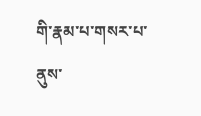གི་རྣམ་པ་གསར་པ་ནུས་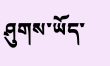ཤུགས་ཡོད་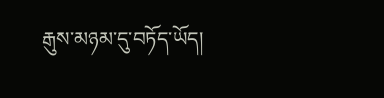རྒུས་མཉམ་དུ་བཏོད་ཡོད།